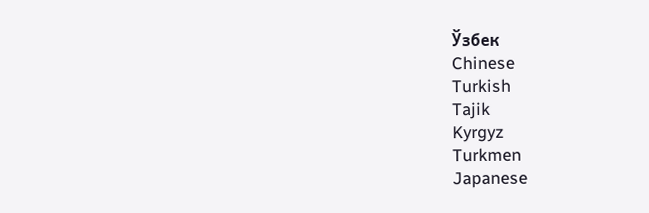Ўзбек
Chinese
Turkish
Tajik
Kyrgyz
Turkmen
Japanese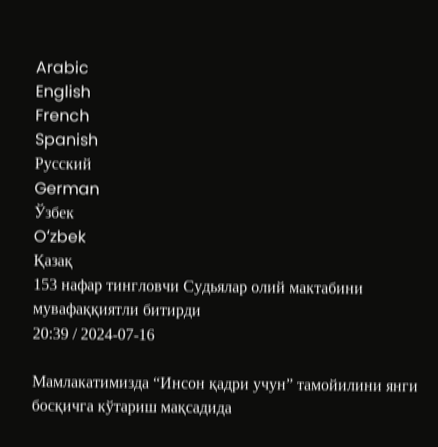Arabic
English
French
Spanish
Русский
German
Ўзбек
Oʻzbek
Қазақ
153 нафар тингловчи Судьялар олий мактабини мувафаққиятли битирди
20:39 / 2024-07-16

Мамлакатимизда “Инсон қадри учун” тамойилини янги босқичга кўтариш мақсадида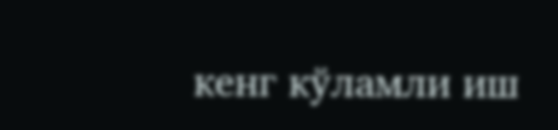кенг кўламли иш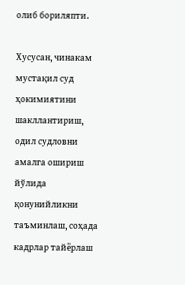олиб бориляпти.

Хусусан, чинакам мустақил суд ҳокимиятини шакллантириш, одил судловни амалга ошириш йўлида қонунийликни таъминлаш, соҳада кадрлар тайёрлаш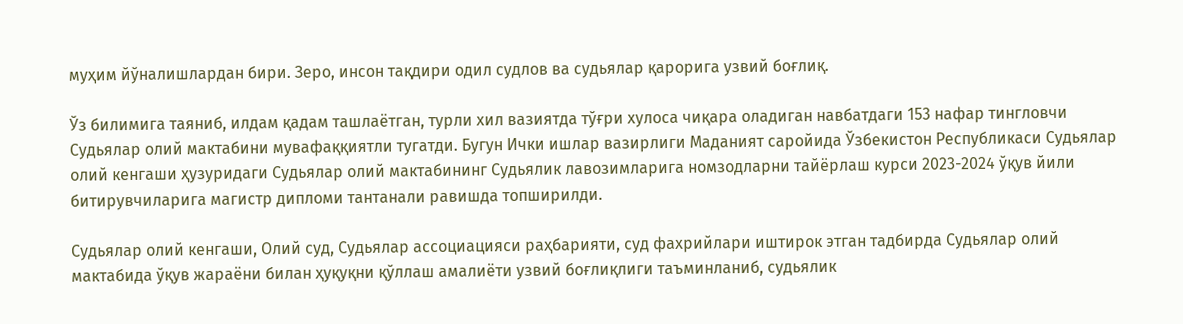муҳим йўналишлардан бири. Зеро, инсон тақдири одил судлов ва судьялар қарорига узвий боғлиқ.

Ўз билимига таяниб, илдам қадам ташлаётган, турли хил вазиятда тўғри хулоса чиқара оладиган навбатдаги 153 нафар тингловчи Судьялар олий мактабини мувафаққиятли тугатди. Бугун Ички ишлар вазирлиги Маданият саройида Ўзбекистон Республикаси Судьялар олий кенгаши ҳузуридаги Судьялар олий мактабининг Cудьялик лавозимларига номзодларни тайёрлаш курси 2023-2024 ўқув йили битирувчиларига магистр дипломи тантанали равишда топширилди.

Судьялар олий кенгаши, Олий суд, Судьялар ассоциацияси раҳбарияти, суд фахрийлари иштирок этган тадбирда Судьялар олий мактабида ўқув жараёни билан ҳуқуқни қўллаш амалиёти узвий боғлиқлиги таъминланиб, судьялик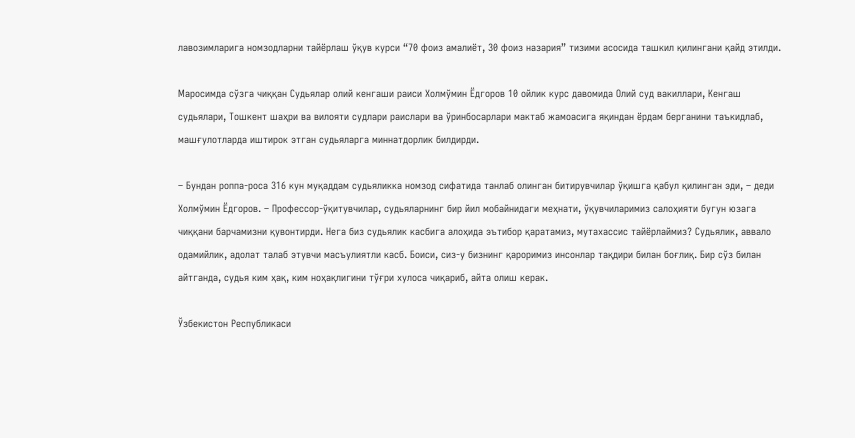лавозимларига номзодларни тайёрлаш ўқув курси “70 фоиз амалиёт, 30 фоиз назария” тизими асосида ташкил қилингани қайд этилди.

Маросимда сўзга чиққан Судьялар олий кенгаши раиси Холмўмин Ёдгоров 10 ойлик курс давомида Олий суд вакиллари, Кенгаш судьялари, Тошкент шаҳри ва вилояти судлари раислари ва ўринбосарлари мактаб жамоасига яқиндан ёрдам берганини таъкидлаб, машғулотларда иштирок этган судьяларга миннатдорлик билдирди.

– Бундан роппа-роса 316 кун муқаддам судьяликка номзод сифатида танлаб олинган битирувчилар ўқишга қабул қилинган эди, – деди Холмўмин Ёдгоров. – Профессор-ўқитувчилар, судьяларнинг бир йил мобайнидаги меҳнати, ўқувчиларимиз салоҳияти бугун юзага чиққани барчамизни қувонтирди. Нега биз судьялик касбига алоҳида эътибор қаратамиз, мутахассис тайёрлаймиз? Судьялик, аввало одамийлик, адолат талаб этувчи масъулиятли касб. Боиси, сиз-у бизнинг қароримиз инсонлар тақдири билан боғлиқ. Бир сўз билан айтганда, судья ким ҳақ, ким ноҳақлигини тўғри хулоса чиқариб, айта олиш керак.

Ўзбекистон Республикаси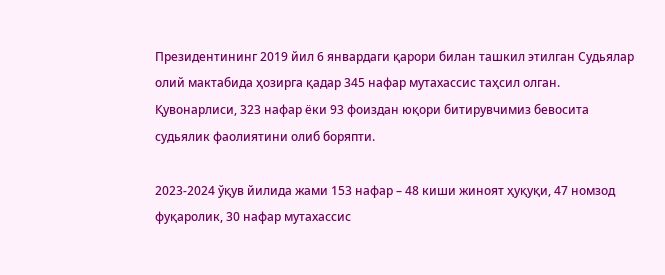Президентининг 2019 йил 6 январдаги қарори билан ташкил этилган Судьялар олий мактабида ҳозирга қадар 345 нафар мутахассис таҳсил олган. Қувонарлиси, 323 нафар ёки 93 фоиздан юқори битирувчимиз бевосита судьялик фаолиятини олиб боряпти.

2023-2024 ўқув йилида жами 153 нафар – 48 киши жиноят ҳуқуқи, 47 номзод фуқаролик, 30 нафар мутахассис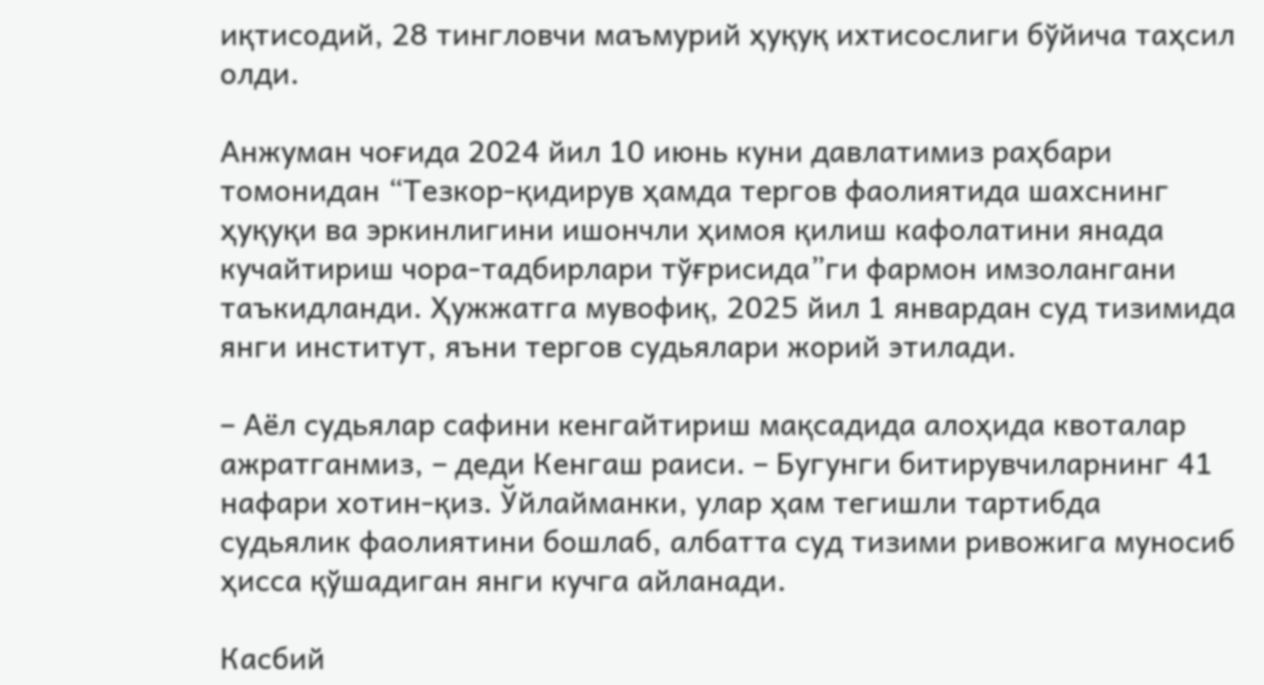иқтисодий, 28 тингловчи маъмурий ҳуқуқ ихтисослиги бўйича таҳсил олди.

Анжуман чоғида 2024 йил 10 июнь куни давлатимиз раҳбари томонидан “Тезкор-қидирув ҳамда тергов фаолиятида шахснинг ҳуқуқи ва эркинлигини ишончли ҳимоя қилиш кафолатини янада кучайтириш чора-тадбирлари тўғрисида”ги фармон имзолангани таъкидланди. Ҳужжатга мувофиқ, 2025 йил 1 январдан суд тизимида янги институт, яъни тергов судьялари жорий этилади.

– Аёл судьялар сафини кенгайтириш мақсадида алоҳида квоталар ажратганмиз, – деди Кенгаш раиси. – Бугунги битирувчиларнинг 41 нафари хотин-қиз. Ўйлайманки, улар ҳам тегишли тартибда судьялик фаолиятини бошлаб, албатта суд тизими ривожига муносиб ҳисса қўшадиган янги кучга айланади.

Касбий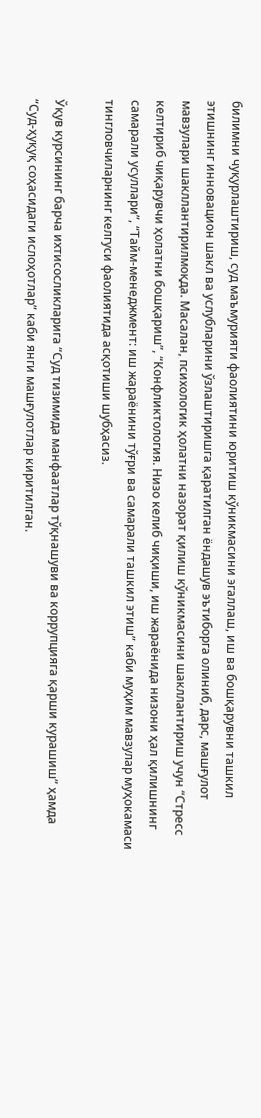билимни чуқурлаштириш, суд маъмурияти фаолиятини юритиш кўникмасини эгаллаш, иш ва бошқарувни ташкил этишнинг инновацион шакл ва услубларини ўзлаштиришга қаратилган ёндашув эътиборга олиниб, дарс, машғулот мавзулари шакллантирилмоқда. Масалан, психологик ҳолатни назорат қилиш кўникмасини шакллантириш учун “Стресс келтириб чиқарувчи ҳолатни бошқариш”, “Конфликтология. Низо келиб чиқиши, иш жараёнида низони ҳал қилишнинг самарали усуллари”, “Тайм-менеджмент: иш жараёнини тўғри ва самарали ташкил этиш” каби муҳим мавзулар муҳокамаси тингловчиларнинг келгуси фаолиятида асқотиши шубҳасиз.

Ўқув курсининг барча ихтисосликларига “Суд тизимида манфаатлар тўқнашуви ва коррупцияга қарши курашиш” ҳамда “Суд-ҳуқуқ соҳасидаги ислоҳотлар” каби янги машғулотлар киритилган.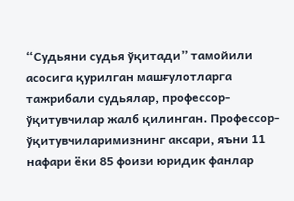“Судьяни судья ўқитади” тамойили асосига қурилган машғулотларга тажрибали судьялар, профессор-ўқитувчилар жалб қилинган. Профессор-ўқитувчиларимизнинг аксари, яъни 11 нафари ёки 85 фоизи юридик фанлар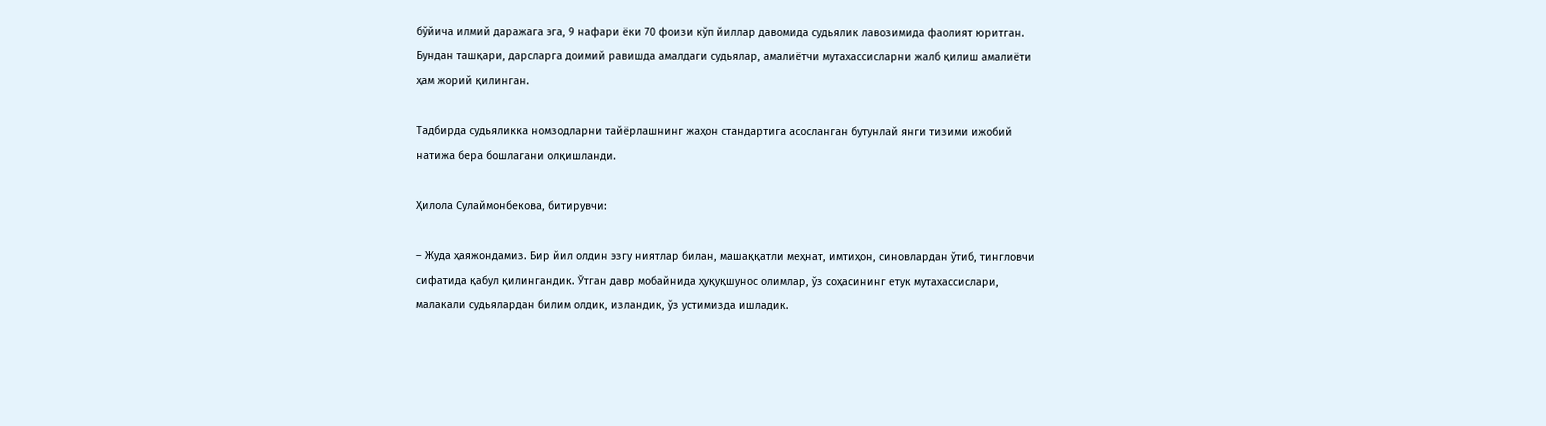бўйича илмий даражага эга, 9 нафари ёки 70 фоизи кўп йиллар давомида судьялик лавозимида фаолият юритган. Бундан ташқари, дарсларга доимий равишда амалдаги судьялар, амалиётчи мутахассисларни жалб қилиш амалиёти ҳам жорий қилинган.

Тадбирда судьяликка номзодларни тайёрлашнинг жаҳон стандартига асосланган бутунлай янги тизими ижобий натижа бера бошлагани олқишланди.

Ҳилола Сулаймонбекова, битирувчи:

– Жуда ҳаяжондамиз. Бир йил олдин эзгу ниятлар билан, машаққатли меҳнат, имтиҳон, синовлардан ўтиб, тингловчи сифатида қабул қилингандик. Ўтган давр мобайнида ҳуқуқшунос олимлар, ўз соҳасининг етук мутахассислари, малакали судьялардан билим олдик, изландик, ўз устимизда ишладик.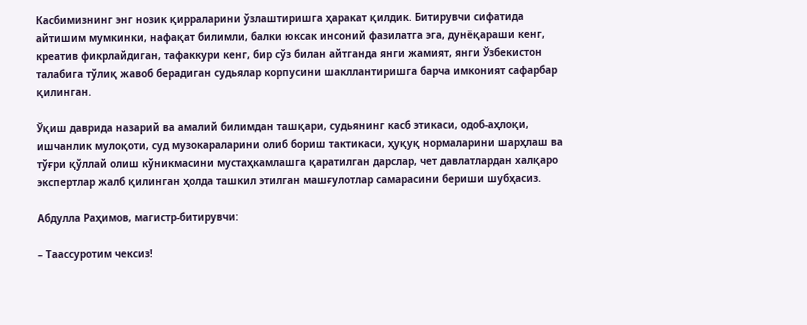Касбимизнинг энг нозик қирраларини ўзлаштиришга ҳаракат қилдик. Битирувчи сифатида айтишим мумкинки, нафақат билимли, балки юксак инсоний фазилатга эга, дунёқараши кенг, креатив фикрлайдиган, тафаккури кенг, бир сўз билан айтганда янги жамият, янги Ўзбекистон талабига тўлиқ жавоб берадиган судьялар корпусини шакллантиришга барча имконият сафарбар қилинган.

Ўқиш даврида назарий ва амалий билимдан ташқари, судьянинг касб этикаси, одоб-аҳлоқи, ишчанлик мулоқоти, суд музокараларини олиб бориш тактикаси, ҳуқуқ нормаларини шарҳлаш ва тўғри қўллай олиш кўникмасини мустаҳкамлашга қаратилган дарслар, чет давлатлардан халқаро экспертлар жалб қилинган ҳолда ташкил этилган машғулотлар самарасини бериши шубҳасиз.

Абдулла Раҳимов, магистр-битирувчи:

– Таассуротим чексиз!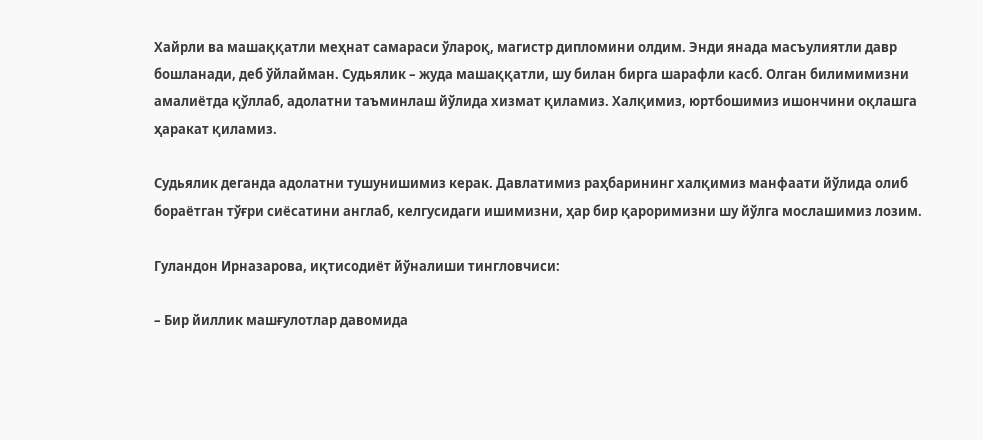Хайрли ва машаққатли меҳнат самараси ўлароқ, магистр дипломини олдим. Энди янада масъулиятли давр бошланади, деб ўйлайман. Судьялик – жуда машаққатли, шу билан бирга шарафли касб. Олган билимимизни амалиётда қўллаб, адолатни таъминлаш йўлида хизмат қиламиз. Халқимиз, юртбошимиз ишончини оқлашга ҳаракат қиламиз.

Судьялик деганда адолатни тушунишимиз керак. Давлатимиз раҳбарининг халқимиз манфаати йўлида олиб бораётган тўғри сиёсатини англаб, келгусидаги ишимизни, ҳар бир қароримизни шу йўлга мослашимиз лозим.

Гуландон Ирназарова, иқтисодиёт йўналиши тингловчиси:

– Бир йиллик машғулотлар давомида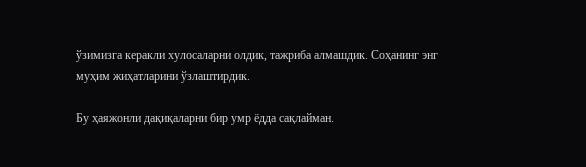ўзимизга керакли хулосаларни олдик, тажриба алмашдик. Соҳанинг энг муҳим жиҳатларини ўзлаштирдик.

Бу ҳаяжонли дақиқаларни бир умр ёдда сақлайман.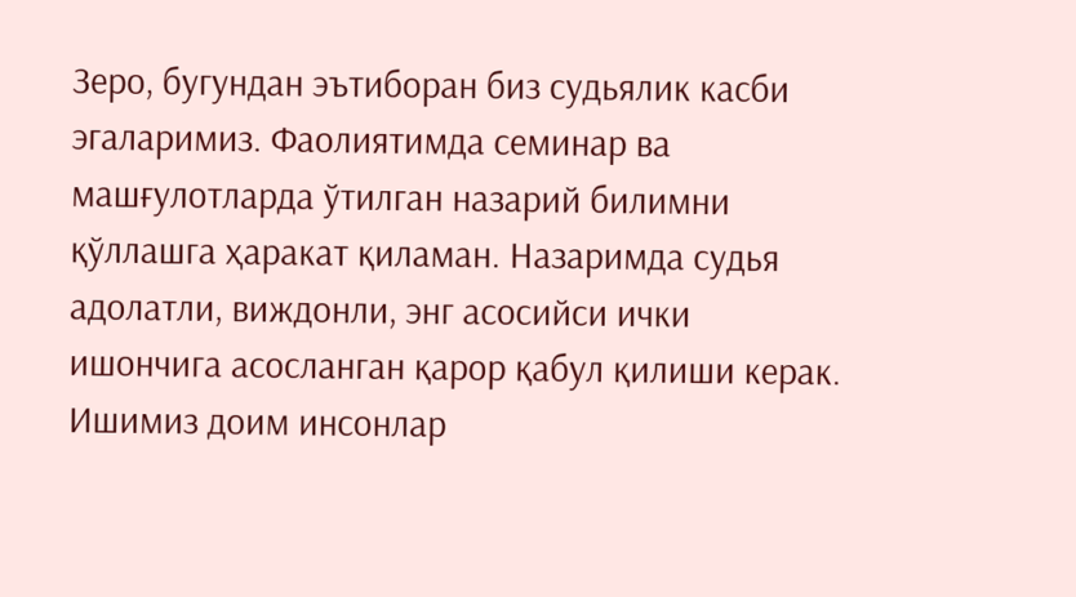Зеро, бугундан эътиборан биз судьялик касби эгаларимиз. Фаолиятимда семинар ва машғулотларда ўтилган назарий билимни қўллашга ҳаракат қиламан. Назаримда судья адолатли, виждонли, энг асосийси ички ишончига асосланган қарор қабул қилиши керак. Ишимиз доим инсонлар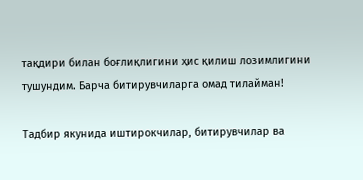тақдири билан боғлиқлигини ҳис қилиш лозимлигини тушундим. Барча битирувчиларга омад тилайман!

Тадбир якунида иштирокчилар, битирувчилар ва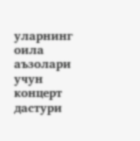уларнинг оила аъзолари учун концерт дастури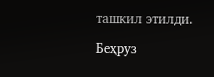ташкил этилди.

Беҳруз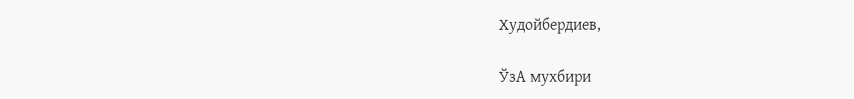Худойбердиев,

ЎзА мухбири